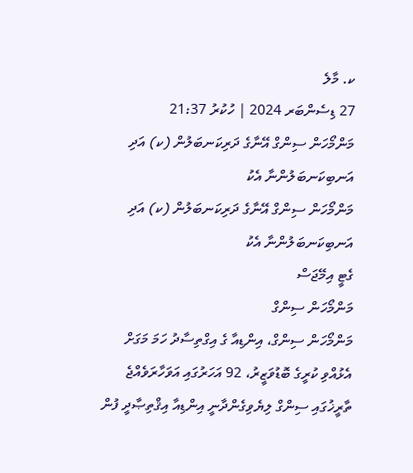ކ. މާލެ
27 ޑިސެންބަރ 2024 | ހުކުރު 21:37
މަންމޯހަން ސިންގް އޭނާގެ ދަރިކަނބަލުން (ކ) އަދި އަނބިކަނބަލުންނާ އެކު
މަންމޯހަން ސިންގް އޭނާގެ ދަރިކަނބަލުން (ކ) އަދި އަނބިކަނބަލުންނާ އެކު
ގެޓީ އިމޭޖަސް
މަންމޯހަން ސިންގް
މަންމޯހަން ސިންގް، އިންޑިއާ ގެ އިގްތިސާދު ހަމަ މަގަށް އެޅުއްވި ކުރީގެ ބޮޑުވަޒީރު، 92 އަހަރުގައި އަވަހާރަވެއްޖެ
ތާރީޚުގައި ސިންގް ލިޔެވިގެންދާނީ އިންޑިއާ އިޤްތިޞާދީ ފުން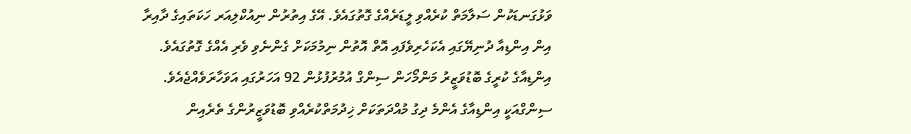ވަޅުގަނޑަކުން ސަލާމަތް ކުރެއްވި ލީޑަރެއްގެ ގޮތުގައެވެ. އޭގެ އިތުރުން ނިއުކްލިއަރ ހަކަތައިގެ ދާއިރާ އިން އިންޑިއާ ދުނިޔޭގައި އެކަހެރިވެފައި އޮތް އޮތުން ނިމުމަކަށް ގެންނެވި ވެރި އެއްގެ ގޮތުގައެވެ.
އިންޑިއާގެ ކުރީގެ ބޮޑުވަޒީރު މަންމޯހަން ސިންގް އުމުރުފުޅުން 92 އަހަރުގައި އަވަހާރަވެއްޖެއެވެ.
ސިންގްއަކީ އިންޑިއާގެ އެންމެ ދިގު މުއްދަތަކަށް ޚިދުމަތްކުރެއްވި ބޮޑުވަޒީރުންގެ ތެރެއިން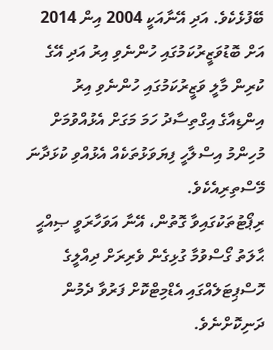ބޭފުޅެކެވެ. އަދި އޭނާއަކީ 2004 އިން 2014 އަށް ބޮޑުވަޒީރުކަމުގައި ހުންނެވި އިރު އަދި އޭގެ ކުރިން މާލީ ވަޒީރުކަމުގައި ހުންނެވި އިރު އިންޑިއާގެ އިގްތިސާދު ހަމަ މަގަށް އެޅުއްވުމަށް މުހިންމު އިސްލާހީ ފިޔަވަޅުތަކެއް އެޅުއްވި ކުޅަދާނަ މޭސްތިރިއެކެވެ.
ރިޕޯޓުތަކުގައިވާ ގޮތުން، އޭނާ އަވަހާރަވީ ޞިއްޙީ ޙާލަތު ގޯސްވުމާ ގުޅިގެން ވެރިރަށް ދިއްލީގެ ހޮސްޕިޓަލެއްގައި އެޑްމިޓްކޮށް ފަރުވާ ދެމުން ދަނިކޮށްނެވެ.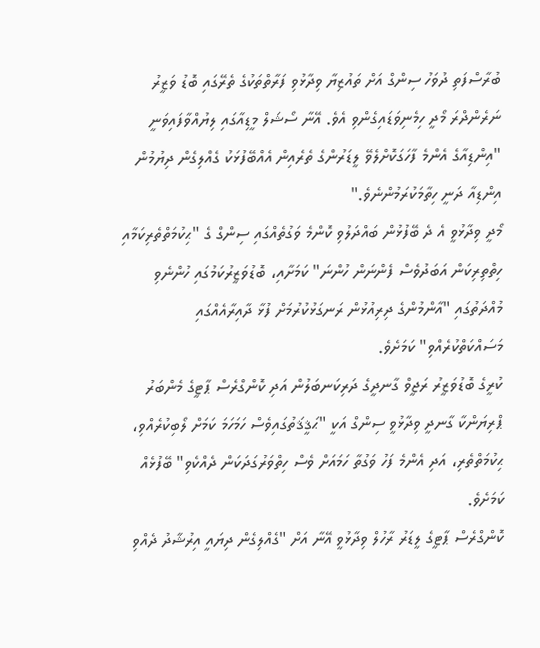ބުރާސްފަތި ދުވަހު ސިންގް އަށް ތައުޒިޔާ ވިދާޅުވި ފަރާތްތަކުގެ ތެރޭގައި ބޮޑު ވަޒީރު ނަރެންދްރަ މޯދީ ހިމެނިވަޑައިގެންވި އެވެ. އޭނާ ސޯޝަލް މީޑިއާގައި ލިޔުއްވާފައިވަނީ "އިންޑިއާގެ އެންމެ ފާހަގަކޮށްލެވޭ ލީޑަރުންގެ ތެރެއިން އެއްބޭފުޅަކު ގެއްލިގެން ދިޔުމުން އިންޑިއާ ދަނީ ހިތާމަކުރަމުންނެވެ."
މޯދީ ވިދާޅުވީ އެ ދެ ބޭފުޅުން ބައްދަލުވި ކޮންމެ ވަގުތެއްގައި ސިންގް ގެ "ޙިކުމަތްތެރިކަމާއި ހިތްތިރިކަން އަބަދުވެސް ފެންނަން ހުންނަ" ކަމަށާއި، ބޮޑުވަޒީރުކަމުގައި ހުންނެވި މުއްދަތުގައި "އާންމުންގެ ދިރިއުޅުން ރަނގަޅުކުރުމަށް ފުޅާ ދާއިރާއެއްގައި މަސައްކަތްކުރެއްވި" ކަމަށެވެ.
ކުރީގެ ބޮޑުވަޒީރު ރަޖީވް ގާނދީގެ ދަރިކަނބަލުން އަދި ކޮންގްރެސް ޕާޓީގެ މެންބަރު ޕްރިޔަންކާ ގާނދީ ވިދާޅުވީ ސިންގް އަކީ "ޙަޤީޤަތުގައިވެސް ހަމަހަމަ ކަމަށް ލޯބިކުރެއްވި، ޙިކުމަތްތެރި، އަދި އެންމެ ފަހު ވަގުތާ ހަމައަށް ވެސް ހިތްވަރުގަދަކަން ދެއްކެވި" ބޭފުޅެއް ކަމަށެވެ.
ކޮންގްރެސް ޕާޓީގެ ލީޑަރު ރާހުލް ވިދާޅުވީ އޭނާ އަށް "ގެއްލިގެން ދިޔައީ އިރުޝާދު ދެއްވި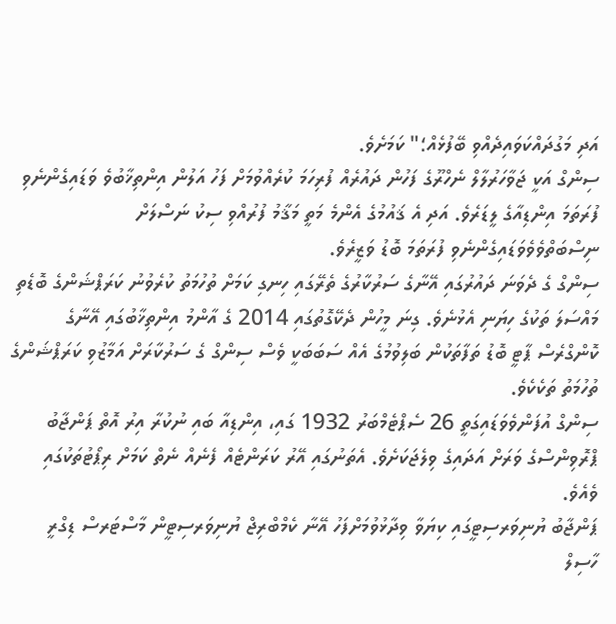އަދި މަގުދައްކަވައިދެއްވި ބޭފުޅެއް؛" ކަމަށެވެ.
ސިންގް އަކީ ޖަވާހަރުލާލް ނެހްރޫގެ ފަހުން ދައުރެއް ފުރިހަމަ ކުރެއްވުމަށް ފަހު އަލުން އިންތިޚާބުވެ ވަޑައިގެންނެވި ފުރަތަމަ އިންޑިއާގެ ލީޑަރެވެ. އަދި އެ ޤައުމުގެ އެންމެ މަތީ މަޤާމު ފުރުއްވި ސިކު ނަސްލަށް ނިސްބަތްވެވެވަޑައިގެންނެވި ފުރަތަމަ ބޮޑު ވަޒީރެވެ.
ސިންގް ގެ ދެވަނަ ދައުރުގައި އޭނާގެ ސަރުކާރުގެ ތެރޭގައި ހިނގި ކަމަށް ތުހުމަތު ކުރެވުނު ކަރަޕްޝަންގެ ބޮޑެތި މައްސަލަ ތަކުގެ ހިޔަނި އެޅުނެވެ. ގިނަ މީހުން ދެކޭގޮތުގައި 2014 ގެ އާންމު އިންތިޚާބުގައި އޭނާގެ ކޮންގްރެސް ޕާޓީ ބޮޑު ތަފާތަކުން ބަލިވުމުގެ އެއް ސަބަބަކީ ވެސް ސިންގް ގެ ސަރުކާރަށް އަމާޒުވި ކަރަޕްޝަންގެ ތުހުމަތު ތަކެކެވެ.
ސިންގް އުފަންވެވަޑައިގަތީ 26 ސެޕްޓެމްބަރު 1932 ގައި، އިންޑިއާ ބައި ނުކުރާ އިރު އޮތް ޕަންޖާބު ޕްރޮވިންސްގެ ވަރަށް އަދައިގެ ވިލެޖަކަށެވެ. އެތަނުގައި އޭރު ކަރަންޓެއް ފެނެއް ނެތް ކަމަށް ރިޕޯޓުތަކުގައި ވެއެވެ.
ޕަންޖާބު ޔުނިވަރސިޓީގައި ކިޔަވާ ވިދާޅުވުމަށްފަހު އޭނާ ކެމްބްރިޖް ޔުނިވަރސިޓީން މާސްޓަރސް ޑިގްރީ ހާސިލް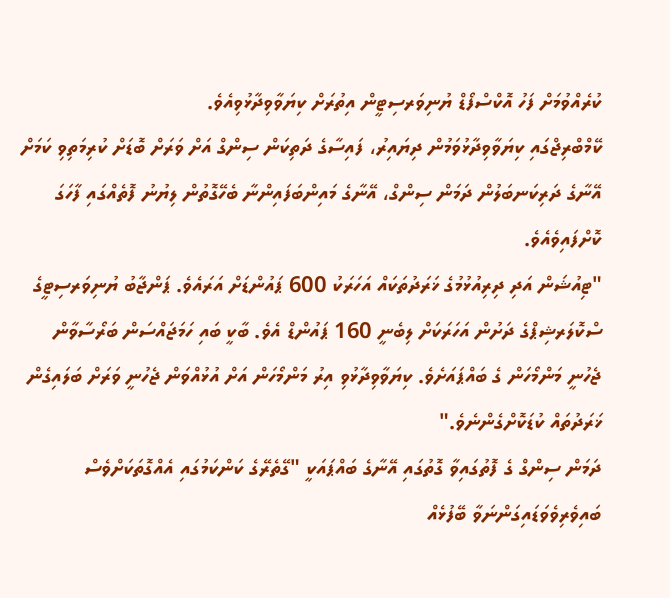ކުރެއްވުމަށް ފަހު އޮކްސްފޯޑް ޔުނިވަރސިޓީން އިތުރަށް ކިޔަވާވިދާޅުވިއެވެ.
ކޭމްބްރިޖްގައި ކިޔަވާވިދާޅުވަމުން ދިޔައިރު، ފައިސާގެ ދަތިކަން ސިންގް އަށް ވަރަށް ބޮޑަށް ކުރިމަތިވި ކަމަށް އޭނާގެ ދަރިކަނބަލުން ދަމަން ސިންގް، އޭނާގެ މައިންބަފައިންނާ ބެހޭގޮތުން ލިޔުނު ފޮތެއްގައި ފާހަގަ ކޮށްފައިވެއެވެ.
"ޓިއުޝަން އަދި ދިރިއުޅުމުގެ ޚަރަދުތަކައް އަހަރަކު 600 ޕައުންޑަށް އަރައެވެ. ޕަންޖާބު ޔުނިވަރސިޓީގެ ސްކޮލަރޝިޕްގެ ދަށުން އަހަރަކަށް ލިބެނީ 160 ޕައުންޑް އެވެ. ބާކީ ބައި ހަމަޖައްސަން ބަރޯސާވާން ޖެހުނީ މަންމޯހަން ގެ ބައްޕައަށެވެ. ކިޔަވާވިދާޅުވި އިރު މަންމޯހަން އަށް އުޅުއްވަން ޖެހުނީ ވަރަށް ބަލައިގެން ޚަރަދުތައް ކުޑަކޮށްގެންނެވެ."
ދަމަން ސިންގް ގެ ފޮތުގައިވާ ގޮތުގައި އޭނާގެ ބައްޕައަކީ "ގޭތެރޭގެ ކަންކަމުގައި އެއްގޮތަކަށްވެސް ބައިވެރިވެވަޑައިގަންނަވާ ބޭފުޅެއް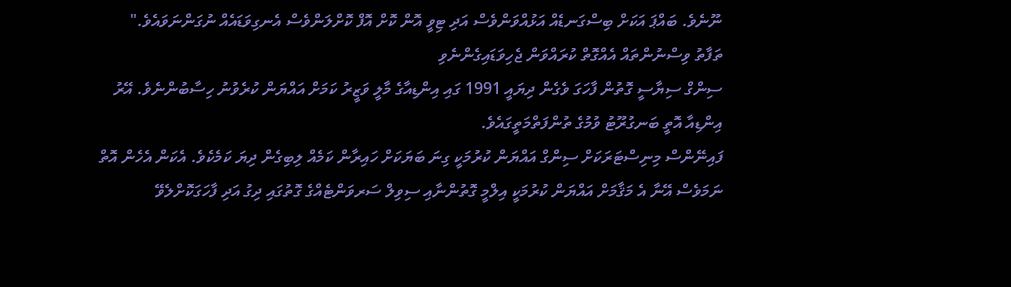ނޫނެވެ. ބައްޕަ އަކަށް ބިސްގަނޑެއް އަޅުއްވަންވެސް އަދި ޓިވީ އޮން ކޮށް އޮފް ކޮށްލަންވެސް އެނގިވަޑައެއް ނުގަންނަވައެވެ."
ތަފާތު ވިސްނުންތައް އެއްގޮތް ކުރައްވަން ޖެހިވަޑައިގެންނެވި
ސިންގް ސިޔާސީ ގޮތުން ފާހަގަ ވެގެން ދިޔައީ 1991 ގައި އިންޑިއާގެ މާލީ ވަޒީރު ކަމަށް އައްޔަން ކުރެވުނު ހިސާބުންނެވެ. އޭރު އިންޑިއާ އޮތީ ބަނގުރޫޓު ވުމުގެ ތުންފަތްމަތީގައެވެ.
ފައިނޭންސް މިނިސްޓަރަކަށް ސިންގް އައްޔަން ކުރުމަކީ ގިނަ ބަޔަކަށް ހައިރާން ކަމެއް ލިބިގެން ދިޔަ ކަމެކެވެ. އެކަން އެހެން އޮތް ނަމަވެސް އޭނާ އެ މަޤާމަށް އައްޔަން ކުރުމަކީ އިލްމީ ގޮތުންނާއި ސިވިލް ސަރވަންޓެއްގެ ގޮތުގައި ދިގު އަދި ފާހަގަކޮށްލެވޭ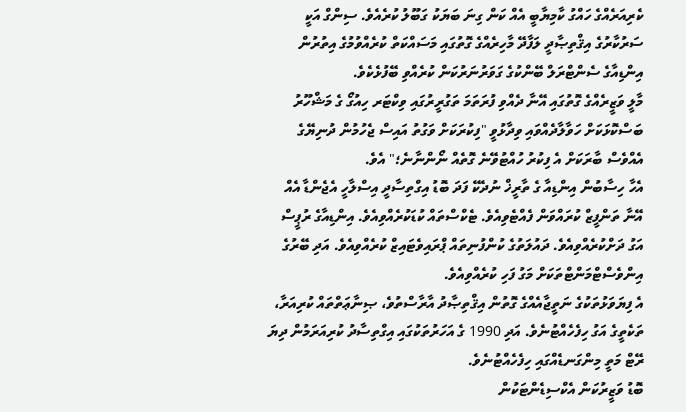ކެރިއަރެއްގެ ހައްގު ކާމިޔާބީ އެއް ކަން ގިނަ ބަޔަކު ގަބޫލު ކުރެއެވެ. ސިންގް އަކީ ސަރުކާރުގެ އިޤްތިޞާދީ ލަފާދޭ މާހިރެއްގެ ގޮތުގައި މަސައްކަތް ކުރެއްވުމުގެ އިތުރުން އިންޑިއާގެ ސެންޓްރަލް ބޭންކުގެ ގަވަރުނަރުކަން ކުރެއްވި ބޭފުޅެކެވެ.
މާލީ ވަޒީރެއްގެ ގޮތުގައި އޭނާ ދެއްވި ފުރަތަމަ ތަގުރީރުގައި ވިކްޓަރ ހިއުގޯ ގެ މަޝްހޫރު ބަސްކޮޅަކަށް ހަވާލާދެއްވައި ވިދާޅުވީ "ފިކުރަކަށް ވަގުތު އައިސް ޖެހުމުން ދުނިޔޭގެ އެއްވެސް ބާރަކަށް އެ ފިކުރު ހުއްޓުވޭނެ ގޮތެއް ނޯންނާނެ؛" އެވެ.
އެހާ ހިސާބުން އިންޑިއާ ގެ ތާރީޚް ނުދެކޭ ފަދަ ބޮޑު އިގްތިސާދީ އިސްލާހީ އެޖެންޑާ އެއް އޭނާ ތަންފީޒް ކުރައްވަން ފެއްޓެވިއެވެ. ޓެކްސްތައް ކުޑަކުރެއްވިއެވެ. އިންޑިއާގެ ރުޕީސް އަގު ދަށްކުރެއްވިއެވެ. ދައުލަތުގެ ކުންފުނިތައް ޕްރައިވެޓައިޒް ކުރެއްވިއެވެ. އަދި ބޭރުގެ އިންވެސްޓްމަންޓްތަކަށް މަގު ފަހި ކުރެއްވިއެވެ.
އެ ފިޔަވަޅުތަކުގެ ނަތީޖާއެއްގެ ގޮތުން އިޤްތިޞާދު އާރާސްތުވެ، ޞިނާޢަތްތައް ކުރިއަރާ، ތަކެތީގެ އަގު ހިފެހެއްޓުނެވެ. އަދި 1990 ގެ އަހަރުތަކުގައި އިގްތިސާދު ކުރިއަރަމުން ދިޔަ ރޭޓް މަތީ މިންގަނޑެއްގައި ހިފެހެއްޓުނެވެ.
ބޮޑު ވަޒީރުކަން އެކްސިޑެންޓަކުން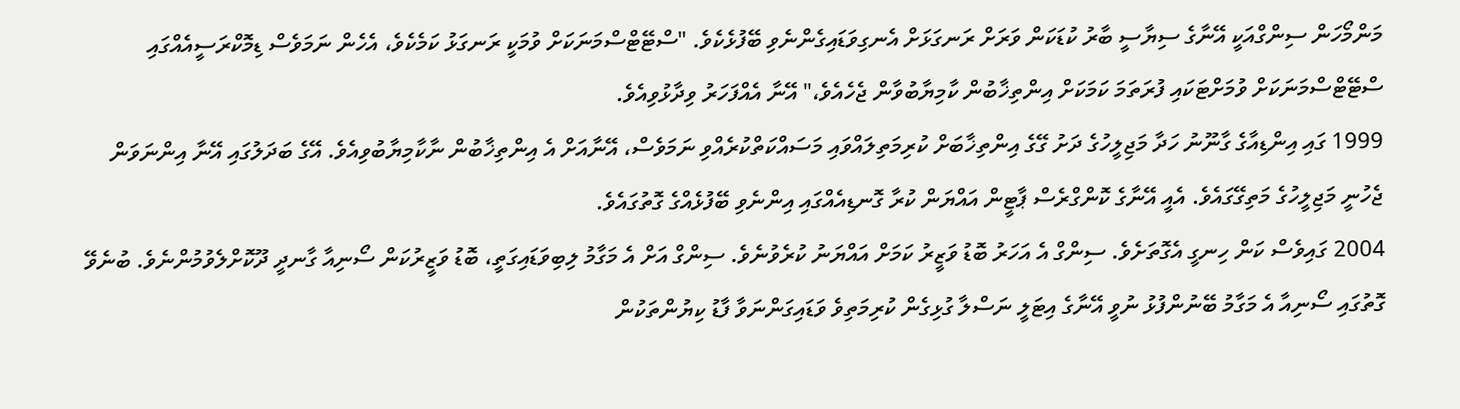މަންމޯހަން ސިންގްއަކީ އޭނާގެ ސިޔާސީ ބާރު ކުޑަކަން ވަރަށް ރަނގަޅަށް އެނގިވަޑައިގެންނެވި ބޭފުޅެކެވެ. "ސްޓޭޓްސްމަނަކަށް ވުމަކީ ރަނގަޅު ކަމެކެވެ، އެހެން ނަމަވެސް ޑިމޮކްރަސީއެއްގައި ސްޓޭޓްސްމަނަކަށް ވުމަށްޓަކައި ފުރަތަމަ ކަމަކަށް އިންތިޚާބުން ކާމިޔާބުވާން ޖެހެއެވެ،" އޭނާ އެއްފަހަރު ވިދާޅުވިއެވެ.
1999 ގައި އިންޑިއާގެ ގާނޫނު ހަދާ މަޖިލީހުގެ ދަށު ގޭގެ އިންތިޚާބަށް ކުރިމަތިލައްވައި މަސައްކަތްކުރެއްވި ނަމަވެސް، އޭނާއަށް އެ އިންތިޚާބުން ނާކާމިޔާބުވިއެވެ. އޭގެ ބަދަލުގައި އޭނާ އިންނަވަން ޖެހުނީ މަޖިލީހުގެ މަތިގޭގައެވެ. އެއީ އޭނާގެ ކޮންގްރެސް ޕާޓީން އައްޔަން ކުރާ ގޮނޑިއެއްގައި އިންނެވި ބޭފުޅެއްގެ ގޮތުގައެވެ.
2004 ގައިވެސް ކަން ހިނގީ އެގޮތަށެވެ. ސިންގް އެ އަހަރު ބޮޑު ވަޒީރު ކަމަށް އައްޔަނު ކުރެވުނެވެ. ސިންގް އަށް އެ މަގާމު ލިބިވަޑައިގަތީ، ބޮޑު ވަޒީރުކަން ސޯނިއާ ގާނދީ ދޫކޮށްލެވުމުންނެވެ. ބުނެވޭ ގޮތުގައި ސޯނިއާ އެ މަގާމު ބޭނުންފުޅު ނުވީ އޭނާގެ އިޓަލީ ނަސްލާ ގުޅިގެން ކުރިމަތިވެ ވަޑައިގަންނަވާ ފާޑު ކިޔުންތަކުން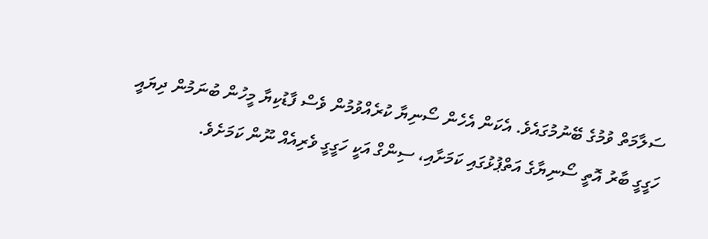ސަލާމަތް ވުމުގެ ބޭނުމުގައެވެ. އެކަން އެހެން ސޯނިޔާ ކުރެއްވުމުން ވެސް ފާޑުކިޔާ މީހުން ބުނަމުން ދިޔައީ ހަގީގީ ބާރު އޮތީ ސޯނިޔާގެ އަތްޕުޅުގައި ކަމަށާއި، ސިންގް އަކީ ހަގީގީ ވެރިއެއް ނޫން ކަމަށެވެ.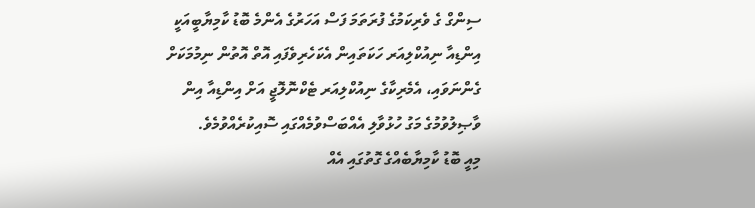ސިންގް ގެ ވެރިކަމުގެ ފުރަތަމަ ފަސް އަހަރުގެ އެންމެ ބޮޑު ކާމިޔާބީއަކީ އިންޑިއާ ނިއުކްލިއަރ ހަކަތައިން އެކަހެރިވެފައި އޮތް އޮތުން ނިމުމަކަށް ގެންނަވައި، އެމެރިކާގެ ނިއުކްލިއަރ ޓެކްނޮލޮޖީ އަށް އިންޑިއާ އިން ވާޞިލުވުމުގެ މަގު ހުޅުވާލި އެއްބަސްވުމެއްގައި ސޮއިކުރެއްވުމެވެ.
މިއީ ބޮޑު ކާމިޔާބެއްގެ ގޮތުގައި އެއް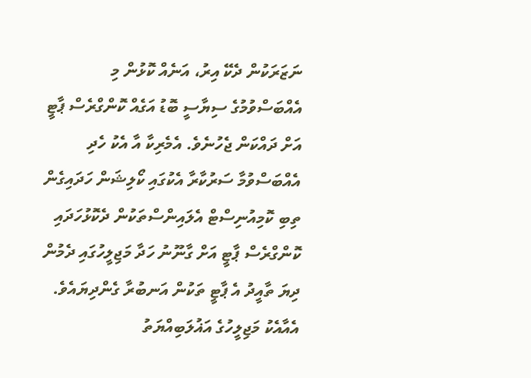ނަޒަރަކުން ދެކޭ އިރު، އަނެއް ކޮޅުން މި އެއްބަސްވުމުގެ ސިޔާސީ ބޮޑު އަގެއް ކޮންގްރެސް ޕާޓީ އަށް ދައްކަން ޖެހުނެވެ. އެމެރިކާ އާ އެކު ހެދި އެއްބަސްވުމާ ސަރުކާރާ އެކުގައި ކޯލިޝަން ހަދައިގެން ތިބި ކޮމިއުނިސްޓް އެލައިންސްތަކުން ދެކޮޅުހަދައި ކޮންގްރެސް ޕާޓީ އަށް ގާނޫނު ހަދާ މަޖިލީހުގައި ދެމުން ދިޔަ ތާއީދު އެ ޕާޓީ ތަކުން އަނބުރާ ގެންދިޔައެވެ. އެއާއެކު މަޖިލީހުގެ އަޣުލަބިއްޔަތު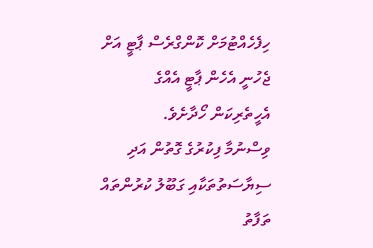ހިފެހެއްޓުމަށް ކޮންގްރެސް ޕާޓީ އަށް ޖެހުނީ އެހެން ޕާޓީ އެއްގެ އެހީތެރިކަން ހޯދާށެވެ.
ވިސްނުމާ ފިކުރުގެ ގޮތުން އަދި ސިޔާސަތުތަކާއި ގަބޫލު ކުރުންތައް ތަފާތު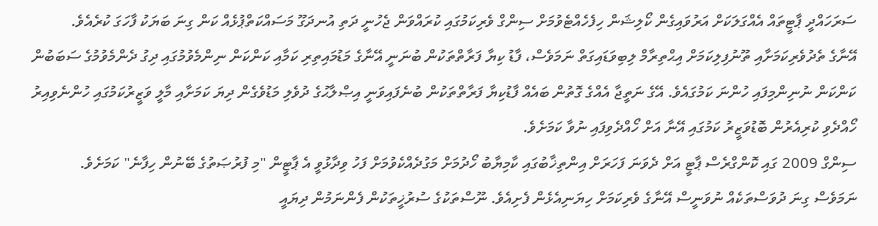ސަރަހައްދީ ޕާޓީތައް އެއްގަލަކަށް އަރުވައިގެން ކޯލިޝަން ހިފެހެއްޓެވުމަށް ސިންގް ވެރިކަމުގައި ކުރައްވަން ޖެހުނީ ދަތި އުނދަގޫ މަސައްކަތްޕުޅެއް ކަން ގިނަ ބަޔަކު ފާހަގަ ކުރެއެވެ.
އޭނާގެ ތެދުވެރިކަމަށާއި ތޫނުފިލިކަމަށް އިޙްތިރާމް ލިބިވަޑައިގަތް ނަމަވެސް، ފާޑު ކިޔާ ފަރާތްތަކުން ބުނަނީ އޭނާގެ މަޑުމައިތިރި ކަމާއި ކަންކަން ނިންމެވުމުގައި ދިގު ދެންމެވުމުގެ ސަބަބުން ކަންކަން ނުނިންމިފައި ހުންނަ ކަމުގައެވެ. އޭގެ ނަތީޖާ އެއްގެ ގޮތުން ބައެއް ފާޑުކިޔާ ފަރާތްތަކުން ބުނެފައިވަނީ އިޞްލާޙުގެ ދުވެލި މަޑުވެގެން ދިޔަ ކަމަށާއި މާލީ ވަޒީރުކަމުގައި ހުންނެވިއިރު ހޯއްދެވި ކުރިއެރުން ބޮޑުވަޒީރު ކަމުގައި އޭނާ އަށް ހޯއްދެވިފައި ނުވާ ކަމަށެވެ.
ސިންގް 2009 ގައި ކޮންގްރެސް ޕާޓީ އަށް ދެވަނަ ފަހަރަށް އިންތިޚާބުގައި ކާމިޔާބު ހޯދުމަށް މަގުދެއްކެވުމަށް ފަހު ވިދާޅުވީ އެ ޕާޓީން "މި ފުރުޞަތުގެ ބޭނުން ހިފާނެ" ކަމަށެވެ.
ނަމަވެސް ގިނަ ދުވަސްތަކެއް ނުވަނީސް އޭނާގެ ވެރިކަމަށް ހިޔަނިއެޅެން ފެށިއެވެ. ނޫސްތަކުގެ ސުރުޚީތަކުން ފެންނަމުން ދިޔައީ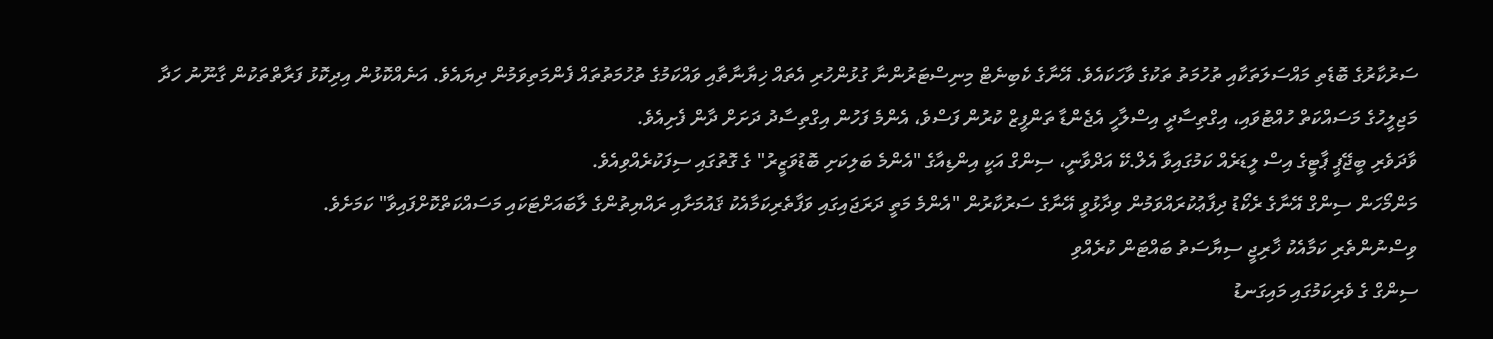ސަރުކާރުގެ ބޮޑެތި މައްސަލަތަކާއި ތުހުމަތު ތަކުގެ ވާހަކައެވެ. އޭނާގެ ކެބިނެޓް މިނިސްޓަރުންނާ ގުޅުންހުރި އެތައް ޚިޔާނާތާއި ވައްކަމުގެ ތުހުމަތުތައް ފެންމަތިވަމުން ދިޔައެވެ. އަނެއްކޮޅުން އިދިކޮޅު ފަރާތްތަކުން ގާނޫނު ހަދާ މަޖިލީހުގެ މަސައްކަތް ހުއްޓުވައި، އިގްތިސާދީ އިސްލާހީ އެޖެންޑާ ތަންފީޒް ކުރުން ފަސްވެ، އެންމެ ފަހުން އިގްތިސާދު ދަށަށް ދާން ފެށިއެވެ.
ވާދަވެރި ބީޖޭޕީ ޕާޓީގެ އިސް ލީޑަރެއް ކަމުގައިވާ އެލް.ކޭ އަދްވާނީ، ސިންގް އަކީ އިންޑިއާގެ "އެންމެ ބަލިކަށި ބޮޑުވަޒީރު" ގެ ގޮތުގައި ސިފަކުރެއްވިއެވެ.
މަންމޯހަން ސިންގް އޭނާގެ ރެކޯޑު ދިފާޢުކުރައްވަމުން ވިދާޅުވީ އޭނާގެ ސަރުކާރުން "އެންމެ މަތީ ދަރަޖައިގައި ވަފާތެރިކަމާއެކު ޤައުމަށާއި ރައްޔިތުންގެ ލާބައަށްޓަކައި މަސައްކަތްކޮށްފައިވާ" ކަމަށެވެ.
ވިސްނުންތެރި ކަމާއެކު ޚާރިޖީ ސިޔާސަތު ބައްޓަން ކުރެއްވި
ސިންގް ގެ ވެރިކަމުގައި މައިގަނޑު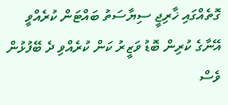ގޮތެއްގައި ޚާރިޖީ ސިޔާސަތު ބައްޓަން ކުރެއްވީ އޭނާގެ ކުރިން ބޮޑު ވަޒީރު ކަން ކުރެއްވި ދެ ބޭފުޅުން ވެސް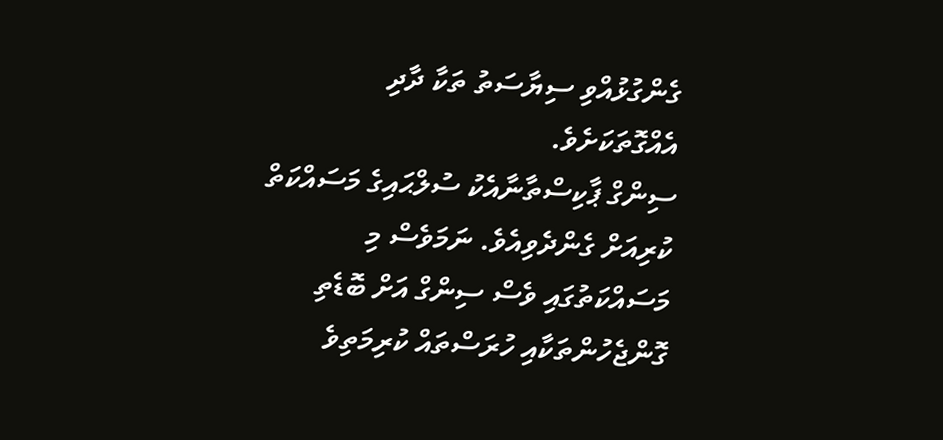ގެންގުޅުއްވި ސިޔާސަތު ތަކާ ދާދި އެއްގޮތަކަށެވެ.
ސިންގް ޕާކިސްތާނާއެކު ސުލްޙައިގެ މަސައްކަތް ކުރިއަށް ގެންދެވިއެވެ. ނަމަވެސް މި މަސައްކަތުގައި ވެސް ސިންގް އަށް ބޮޑެތި ގޮންޖެހުންތަކާއި ހުރަސްތައް ކުރިމަތިވެ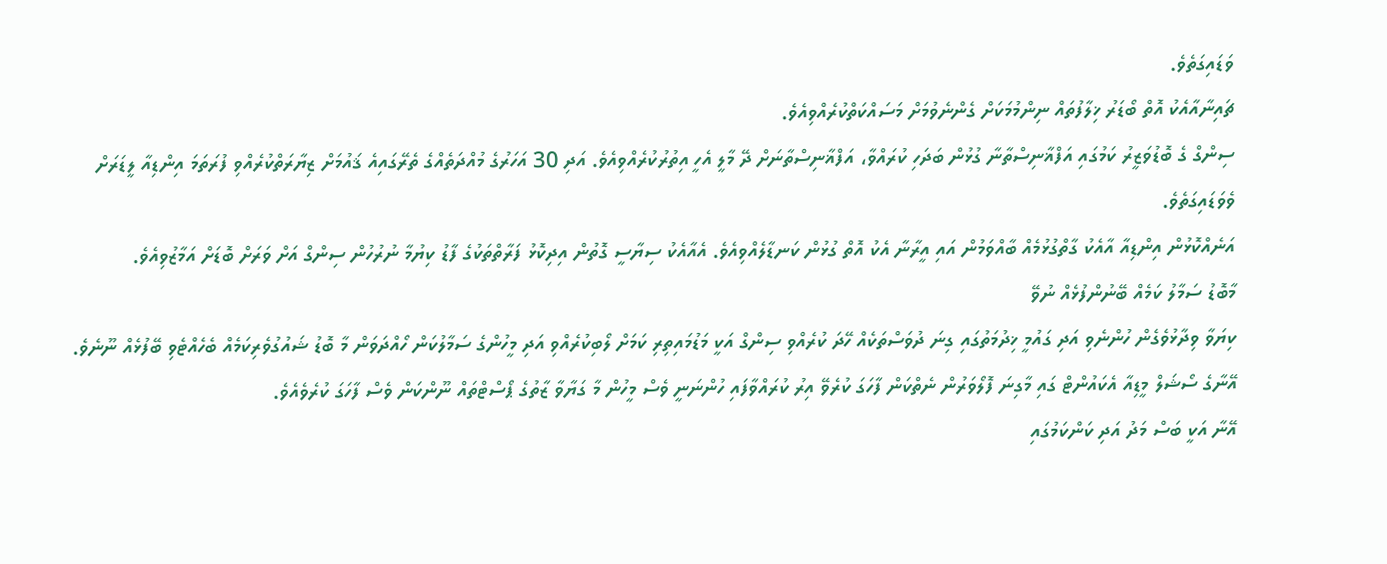ވަޑައިގަތެވެ.
ޗައިނާއާއެކު އޮތް ބޯޑަރު ޚިލާފުތައް ނިންމުމަކަށް ގެންނެވުމަށް މަސައްކަތްކުރެއްވިއެވެ.
ސިންގް ގެ ބޮޑުވަޒީރު ކަމުގައި އަފްޣާނިސްތާނާ ގުޅުން ބަދަހި ކުރައްވާ، އަފްޣާނިސްތާނަށް ދޭ މާލީ އެހީ އިތުރުކުރެއްވިއެވެ. އަދި 30 އަހަރުގެ މުއްދަތެއްގެ ތެރޭގައިއެ ޤައުމަށް ޒިޔާރަތްކުރެއްވި ފުރަތަމަ އިންޑިއާ ލީޑަރަށް ވެވަޑައިގަތެވެ.
އަނެއްކޮޅުން އިންޑިއާ އާއެކު ގާތްގުޅުމެއް ބާއްވަމުން އައި އީރާނާ އެކު އޮތް ގުޅުން ކަނޑާލެއްވިއެވެ. އެއާއެކު ސިޔާސީ ގޮތުން އިދިކޮޅު ފަރާތްތަކުގެ ފާޑު ކިޔުމާ ނުރުހުން ސިންގް އަށް ވަރަށް ބޮޑަށް އަމާޒުވިއެވެ.
މާބޮޑު ސަމާލު ކަމެއް ބޭނުންފުޅެއް ނުވޭ
ކިޔަވާ ވިދާޅުވެގެން ހުންނެވި އަދި ގައުމީ ޚިދުމަތުގައި ގިނަ ދުވަސްތަކެއް ހޭދަ ކުރެއްވި ސިންގް އަކީ މަޑުމައިތިރި ކަމަށް ލޯބިކުރެއްވި އަދި މީހުންގެ ސަމާލުކަން ހޯއްދަވަން މާ ބޮޑު ޝައުގުވެރިކަމެއް ބެހެއްޓެވި ބޭފުޅެއް ނޫނެވެ. އޭނާގެ ސޯޝަލް މީޑިއާ އެކައުންޓް ގައި މާގިނަ ފޮލޯވަރުން ނެތްކަން ފާހަގަ ކުރެވޭ އިރު ކުރައްވާފައި ހުންނަނީ ވެސް މީހުން މާ ގަޔާވާ ޒާތުގެ ޕޯސްޓްތައް ނޫންކަން ވެސް ފާހަގަ ކުރެވެއެވެ.
އޭނާ އަކީ ބަސް މަދު އަދި ކަންކަމުގައި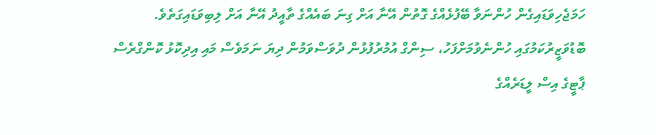ހަމަޖެހިވަޑައިގެން ހުންނަވާ ބޭފުޅެއްގެ ގޮތުން އޭނާ އަށް ގިނަ ބައެއްގެ ތާއީދު އޭނާ އަށް ލިބިވަޑައިގަތެވެ.
ބޮޑުވަޒީރުކަމުގައި ހުންނެވުމަށްފަހު، ސިންގް އުމުރުފުޅުން ދުވަސްވަމުން ދިޔަ ނަމަވެސް މައި އިދިކޮޅު ކޮންގްރެސް ޕާޓީގެ އިސް ލީޑަރެއްގެ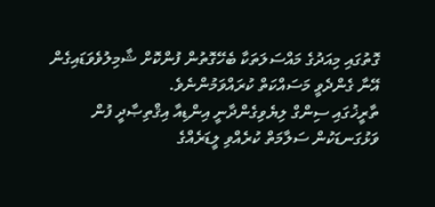ގޮތުގައި މިއަދުގެ މައްސަލަތަކާ ބެހޭގޮތުން ފުންކޮށް ޝާމިލުވެވަޑައިގެން އޭނާ ގެންދެވީ މަސައްކަތް ކުރައްވަމުންނެވެ.
ތާރީޚުގައި ސިންގް ލިޔެވިގެންދާނީ އިންޑިއާ އިޤްތިޞާދީ ފުން ވަޅުގަނޑަކުން ސަލާމަތް ކުރެއްވި ލީޑަރެއްގެ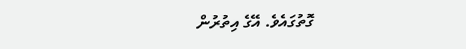ގޮތުގައެވެ. އޭގެ އިތުރުން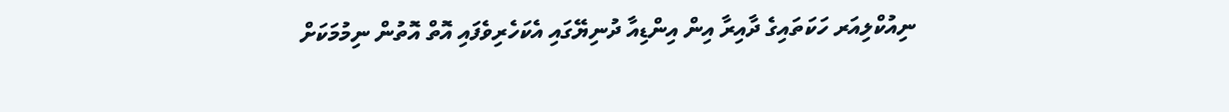ނިއުކްލިއަރ ހަކަތައިގެ ދާއިރާ އިން އިންޑިއާ ދުނިޔޭގައި އެކަހެރިވެފައި އޮތް އޮތުން ނިމުމަކަށް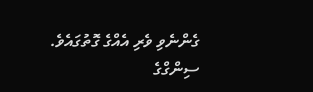ގެންނެވި ވެރި އެއްގެ ގޮތުގައެވެ.
ސިންގްގެ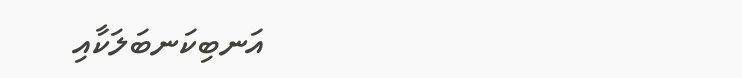އަނބިކަނބަލަކާއި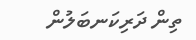ތިން ދަރިކަނބަލުން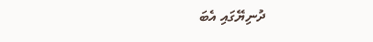ދުނިޔޭގައި އެބަ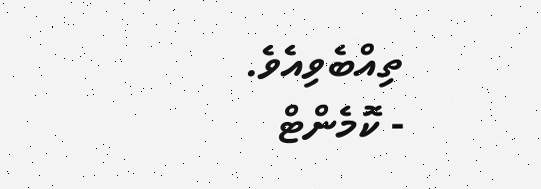ތިއްބެވިއެވެ.
- ކޮމެންޓް